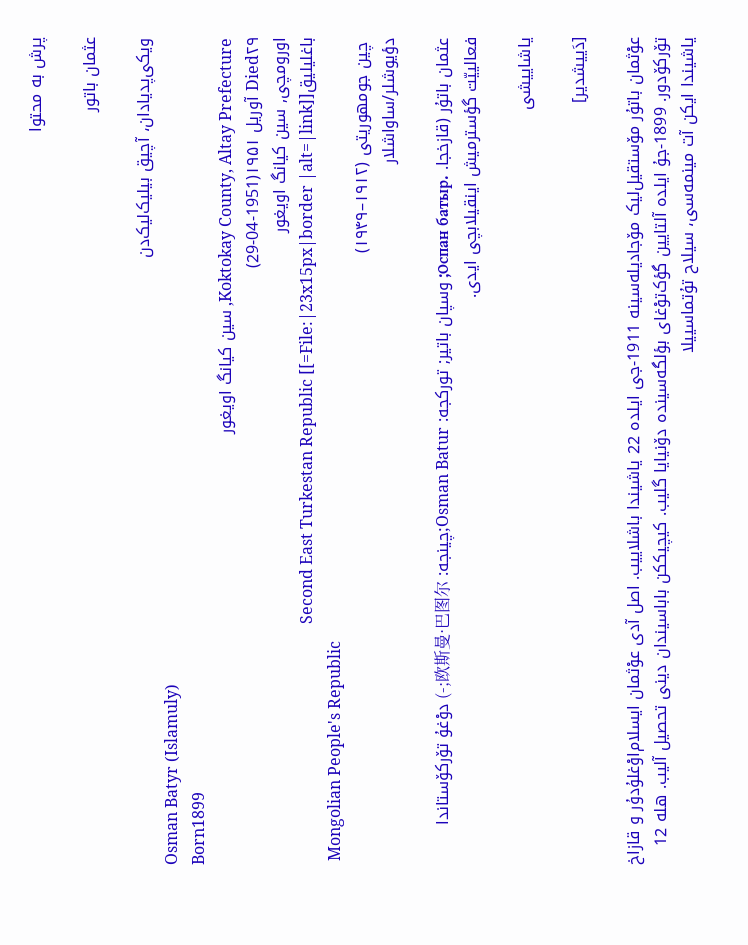پرش به محتوا

عثمان باتور

ویکی‌پدیادان، آچیق بیلیک‌لیک‌دن
Osman Batyr (Islamuly)
Born1899
Koktokay County, Altay Prefecture, سین کیانگ اویغور
Died۲۹ آوریل ۱۹۵۱(1951-04-29)
اورومچی, سین کیانگ اویغور
باغلیلیق[[File:|23x15px|border |alt=|link=]] Second East Turkestan Republic
 Mongolian People's Republic
 چین جومهوریتی (۱۹۱۲–۱۹۴۹)
دؤیوشلر/ساواشلار

عثمان باتۇر (قازخجا. .Оспан батыр; وسپان باتیر; تورکجه: Osman Batur;چینجه: 欧斯曼·巴图尔;-) دوْغۇ تۆرکۆستاندا فعالییّت گؤسترمیش اینقیلابچی ایدی.

یاشاییشی

[دَییشدیر]

عوْثمان باتۇر مۆستقیل‌لیک مۆجادیله‌سینه 1911-جی ایلده 22 یاشیندا باشلاییب. اصل آدی عوْثمان ایسلام‌اوْغلۇدۇر و قازاخ تۆرکۆدور. 1899-جۇ ایلده آلتایین گؤک‌توْغای بؤلگه‌سینده دۆنیایا گلیب. کیچیککن باباسیندان دینی تحصیل آلیب. هله 12 یاشیندا ایکن آت مینمه‌سی، سیلاح تۇتماسییلا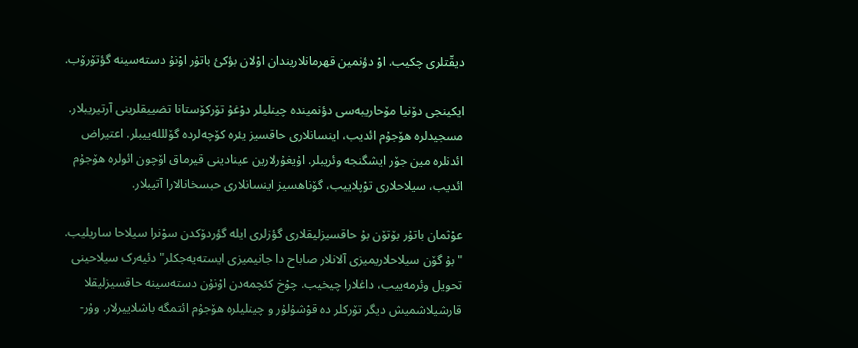دیقّتلری چکیب. اوْ دؤنمین قهرمانلاریندان اوْلان بؤکئ باتۇر اوْنۇ دسته‌سینه گؤتۆرۆب.

ایکینجی دۆنیا مۆحاریبه‌سی دؤنمینده چینلیلر دوْغۇ تۆرکۆستانا تضییقلرینی آرتیریبلار. مسجیدلره هۆجۇم ائدیب، اینسانلاری حاقسیز یئره کۆچه‌لرده گۆللله‌ییبلر. اعتیراض ائدنلره مین جۆر ایشگنجه وئریبلر. اۇیغۇرلارین عینادینی قیرماق اۆچون ائولره هۆجۇم ائدیب، سیلاحلاری توْپلاییب، گۆناهسیز اینسانلاری حبسخانالارا آتیبلار.

عوْثمان باتۇر بۆتۆن بۇ حاقسیزلیقلاری گؤزلری ایله گؤردۆکدن سوْنرا سیلاحا ساریلیب. "بۇ گۆن سیلاحلاریمیزی آلانلار صاباح دا جانیمیزی ایسته‌یه‌جکلر" دئیه‌رک سیلاحینی تحویل وئرمه‌ییب، داغلارا چیخیب. چوْخ کئچمه‌دن اوْنۇن دسته‌سینه حاقسیزلیقلا قارشیلاشمیش دیگر تۆرکلر ده قوْشۇلۇر و چینلیلره هۆجۇم ائتمگه باشلاییرلار. وۇر-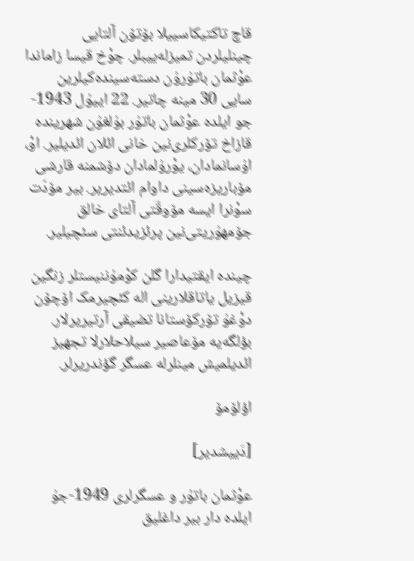قاچ تاکتیکاسییلا بۆتۆن آلتایی چینلیلردن تمیزله‌ییبلر. چوْخ قیسا زاماندا عوْثمان باتۇرۇن دسته‌سینده‌کیلرین سایی 30 مینه چاتیر. 22 اییۇل 1943-جو ایلده عوْثمان باتۇر بۇلغۇن شهرینده قازاخ تۆرکلری‌نین خانی ائلان ائدیلیر. اوْ، اۇسانمادان، یوْرۇلمادان دۆشمنه قارشی مۆباریزه‌سینی داوام ائتدیریر. بیر مۆدّت سوْنرا ایسه مۆوقّتی آلتای خالق جۆمهۇریتی‌نین پرئزیدئنتی سئچیلیر.

چینده ایقتیدارا گلن کوْمۇننیستلر زنگین قیزیل یاتاقلارینی اله کئچیرمک اۆچۆن دوْغۇ تۆرکۆستانا تضیقی آرتیریرلار. بؤلگه‌یه مۆعاصیر سیلاحلارلا تجهیز ائدیلمیش مینلرله عسگر گؤندریرلر.

اؤلۆمۆ

[دَییشدیر]

عوْثمان باتۇر و عسگرلری 1949-جۇ ایلده دار بیر داغلیق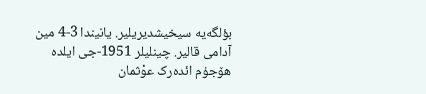بؤلگه‌یه سیخیشدیریلیر. یانیندا 3-4 مین آدامی قالیر. چینلیلر 1951-جی ایلده هۆجۇم ائده‌رک عوْثمان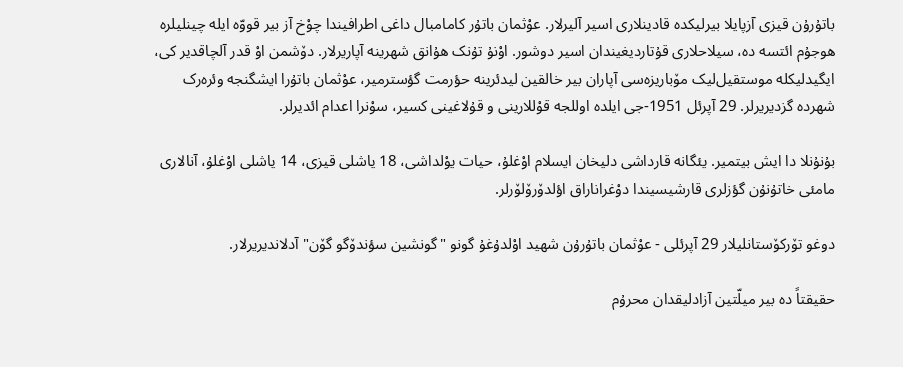باتۇرۇن قیزی آزپایلا بیرلیکده قادینلاری اسیر آلیرلار. عوْثمان باتۇر کامامبال داغی اطرافیندا چوْخ آز بیر قووّه ایله چینلیلره هوجۇم ائتسه ده، سیلاحلاری قۇتاردیغیندان اسیر دوشور. اوْنۇ تۇنک هۇانق شهرینه آپاریرلار. دۆشمن اوْ قدر آلچاقدیر کی، ایگیدلیکله موستقیل‌لیک مۆباریزه‌سی آپاران بیر خالقین لیدئرینه حؤرمت گؤسترمیر، عوْثمان باتۇرا ایشگنجه وئره‌رک شهرده گزدیریرلر. 29 آپرئل 1951-جی ایلده اوللجه قوْللارینی و قۇلاغینی کسیر، سوْنرا اعدام ائدیرلر.

بۇنۇنلا دا ایش بیتمیر. یئگانه قارداشی دلیخان ایسلام اوْغلۇ، حیات یوْلداشی، 18 یاشلی قیزی، 14 یاشلی اوْغلۇ، آنالاری مامئی خاتۇنۇن گؤزلری قارشیسیندا دوْغراناراق اؤلدۆرۆلۆرلر.

دوغو تۆرکۆستانلیلار 29 آپرئلی - عوْثمان باتۇرۇن شهید اوْلدۇغۇ گونو "گونشین سؤندۆگو گۆن" آدلاندیریرلار.

حقیقتاً ده بیر میلّتین آزادلیقدان محرۇم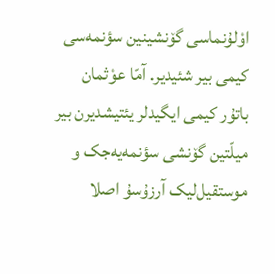اوْلۇنماسی گۆنشینین سؤنمه‌سی کیمی بیر شئیدیر. آمّا عوْثمان باتۇر کیمی ایگیدلر یئتیشدیرن بیر میلّتین گۆنشی سؤنمه‌یه‌جک و موستقیل‌لیک آرزۇسۇ اصلا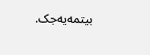بیتمه‌یه‌جک.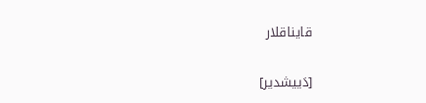قایناقلار

[دَییشدیر]